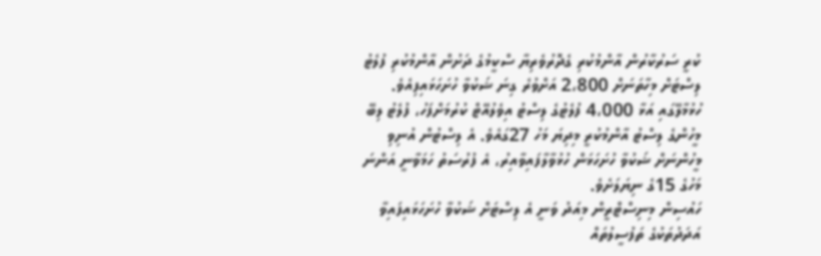ކުރީ ސަރުކާރުން އާންމުކުރި ގެދޮރުވެރިޔާ ސްކީމުގެ ދަށުން އާންމުކުރި ފުލެޓު ލިސްޓަށް މިހާތަނަށް 2،800 އަށްވުރެ ގިނަ ޝަކުވާ ހުށަހަޅައިފިއެވެ.
ހުޅުމާލޭގައި އަޅާ 4،000 ފުލެޓުގެ ލިސްޓު އިވެލުއޭޓް ކުރުމަށްފަހު، ފުލެޓު ލިބޭ މީހުންގެ ލިސްޓު އާންމުކުރީ މިދިޔަ މަހު 27ގައެވެ. އެ ލިސްޓުން އުނިވި މީހުންނަށް ޝަކުވާ ހުށަހަޅަން ހުޅުވާލާފައިވާއިރު، އެ ފުރުސަތު ހަމަވާނީ އަންނަ މަހުގެ 15ގެ ނިޔަލަށެވެ.
ހައުސިން މިނިސްޓްރީން މިއަދު ވަނީ އެ ލިސްޓަށް ޝަކުވާ ހުށަހަޅައިފައިވާ އަދަދުތަކުގެ ތަފުސީލުތައް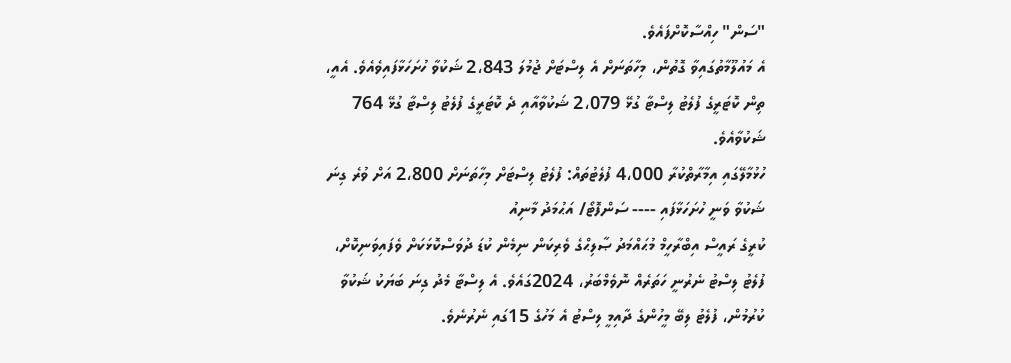"ސަން" ހިއްސާކޮށްފައެވެ.
އެ މައުލޫމާތުގައިވާ ގޮތުން، މިހާތަނަށް އެ ލިސްޓަށް ޖުމުލަ 2،843 ޝަކުވާ ހުށަހަޅާފައިވެއެވެ. އެއީ، ތިން ކޮޓަރީގެ ފުލެޓު ލިސްޓާ ގުޅޭ 2،079 ޝަކުވާއާއި ދެ ކޮޓަރީގެ ފުލެޓު ލިސްޓާ ގުޅޭ 764 ޝަކުވާއެވެ.
ހުޅުމާލޭގައި އިމާރާތްކުރާ 4،000 ފުލެޓުތައް: ފުލެޓު ލިސްޓަށް މިހާތަނަށް 2،800 އަށް ވުރެ ގިނަ ޝަކުވާ ވަނީ ހުށަހަޅާފައި ---- ސަންފޮޓޯ/ އަޙުމަދު މާނިއު
ކުރީގެ ރައީސް އިބްރާހީމް މުޙައްމަދު ޞާލިޙްގެ ވެރިކަން ނިމެން ކުޑަ ދުވަސްކޮޅަކަށް ވެފައިވަނިކޮށް، ފުލެޓު ލިސްޓު ނެރުނީ ހަތަރެއް ނޮވެމްބަރު، 2024ގައެވެ. އެ ލިސްޓާ މެދު ގިނަ ބަޔަކު ޝަކުވާ ކުރުމުން، ފުލެޓު ލިބޭ މީހުންގެ ދާއިމީ ލިސްޓު އެ މަހުގެ 15ގައި ނެރުނެވެ.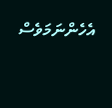އެހެންނަމަވެސް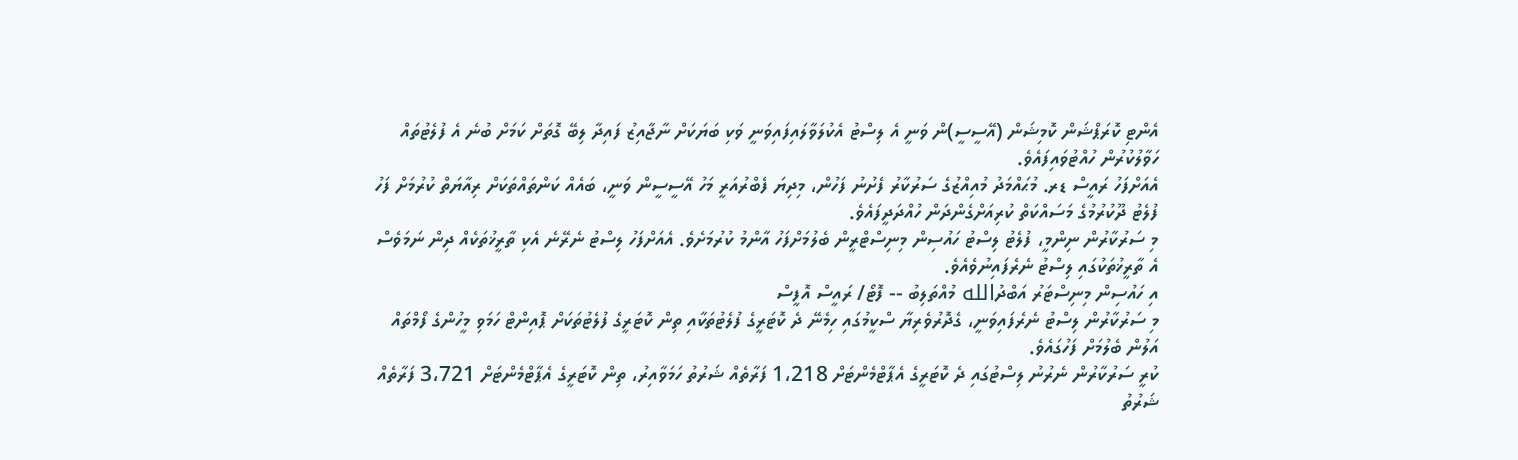އެންޓި ކޮރަޕްޝަން ކޮމިޝަން (އޭސީސީ)ން ވަނީ އެ ލިސްޓު އެކުލަވާލައިފައިވަނީ ވަކި ބަޔަކަށް ނާޖާއިޒު ފައިދާ ލިބޭ ގޮތަށް ކަމަށް ބުނެ އެ ފުލެޓުތައް ހަވާލުކުރުން ހުއްޓުވައިފައެވެ.
އެއަށްފަހު ރައީސް ޑރ. މުޙައްމަދު މުއިއްޒުގެ ސަރުކާރު ފެށުނު ފަހުން، މިދިޔަ ފެބްރުއަރީ މަހު އޭސީސީން ވަނީ، ބައެއް ކަންތައްތަކަށް ރިއާޔަތް ކުރުމަށް ފަހު ފުލެޓު ދޫކުރުމުގެ މަސައްކަތް ކުރިއަށްގެންދަން ހުއްދަދީފައެވެ.
މި ސަރުކާރުން ނިންމީ، ފުލެޓު ލިސްޓު ހައުސިން މިނިސްޓްރީން ބެލުމަށްފަހު އާންމު ކުރުމަށެވެ. އެއަށްފަހު ލިސްޓު ނެރޭނެ އެކި ތާރީޚުތަކެއް ދިން ނަމަވެސް އެ ތާރީޚުތަކުގައި ލިސްޓު ނެރެފައިނުވެއެވެ.
އި ހައުސިން މިނިސްޓަރު އަބްދުالله މުއްތަލިބު -- ފޮޓޯ/ ރައީސް އޮފީސް
މި ސަރުކާރުން ލިސްޓު ނެރެފައިވަނީ، ގެދޮރުވެރިޔާ ސްކީމުގައި ހިމެނޭ ދެ ކޮޓަރީގެ ފުލެޓުތަކާއި ތިން ކޮޓަރީގެ ފުލެޓުތަކަށް ޕޮއިންޓް ހަމަވި މީހުންގެ ފޯމްތައް އަލުން ބެލުމަށް ފަހުގައެވެ.
ކުރީ ސަރުކާރުން ނެރުނު ލިސްޓުގައި ދެ ކޮޓަރީގެ އެޕާޓްމެންޓަށް 1،218 ފަރާތެއް ޝަރުތު ހަމަވާއިރު، ތިން ކޮޓަރީގެ އެޕާޓްމެންޓަށް 3،721 ފަރާތެއް ޝަރުތު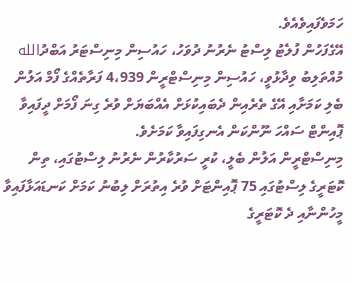ހަމަވެފައިވެއެވެ.
އޭގެފަހުން ފުލެޓު ލިސްޓު ނެރުނު ދުވަހު، ހައުސިން މިނިސްޓަރު އަބްދުالله މުއްތަލިބު ވިދާޅުވީ، ހައުސިން މިނިސްޓްރީން 4،939 ފަރާތެއްގެ ފޯމް އަލުން ބެލި ކަމަށާއި އޭގެ ތެރެއިން ދެބައިކުޅަށް އެއްބަޔަށް ވުރެ ގިނަ ފޯމަށް ދީފައިވާ ޕޮއިންޓް ސައްހަ ނޫންކަން އެނގިފައިވާ ކަމަށެވެ.
މިނިސްޓްރީން އަލުން ބެލީ، ކުރީ ސަރުކާރުން ނެރުނު ލިސްޓުގައި، ތިން ކޮޓަރީގެ ލިސްޓުގައި 75 ޕޮއިންޓަށް ވުރެ އިތުރަށް ލިބުނު ކަމަށް ކަނޑައަޅާފައިވާ މީހުންނާއި ދެ ކޮޓަރީގެ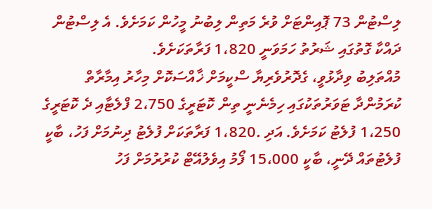ލިސްޓުން 73 ޕޮއިންޓަށް ވުރެ މަތިން ލިބުނު މީހުން ކަމަށެވެ. އެ ލިސްޓުން ދައްކާ ގޮތުގައި ޝަރުތު ހަމަވަނީ 1،820 ފަރާތަކަށެވެ.
މުއްތަލިބު ވިދާޅުވީ، ގެދޮރުވެރިޔާ ސްކީމަށް ޚާއްސަކޮށް މިހާރު އިމާރާތް ކުރަމުންދާ ޓަވަރުތަކުގައި ހިމެނެނީ ތިން ކޮޓަރީގެ 2،750 ފްލެޓާއި ދެ ކޮޓަރީގެ 1،250 ފުލެޓު ކަމަށެވެ. އަދި .1،820 ފަރާތަކަށް ފުލެޓު ދިނުމަށް ފަހު، ބާކީ ފުލެޓުތައް ދޭނީ، ބާކީ 15،000 ފޯމު އިވެލުއޭޓް ކުރުރުމަށް ފަހު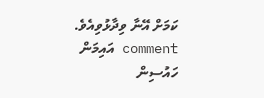ކަމަށް އޭނާ ވިދާޅުވިއެވެ.
comment އައިމަން
ހައުސިން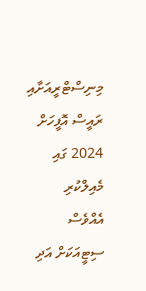މިނިސްޓްރީއަށާއި ރައީސް އޮފީހަށް 2024 ގައި މެއިލްކުރި އެއްވެސް ސިޓީއަކަށް އަދި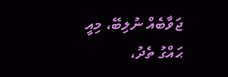ޖަވާބެއް ނުލިބޭ، މިއީ ޙައްގު ތެދު،